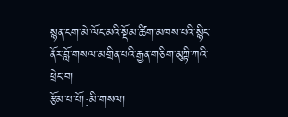སྙན་ངག་མེ་ལོང་མའི་སྡོམ་ཚིག་མཁས་པའི་སྙིང་ནོར་བློ་གསལ་མགྲིན་པའི་རྒྱན་གཅིག་མུཀྟི་ཀའི་ཕྲེང་བ།
རྩོམ་པ་པོ།:མི་གསལ།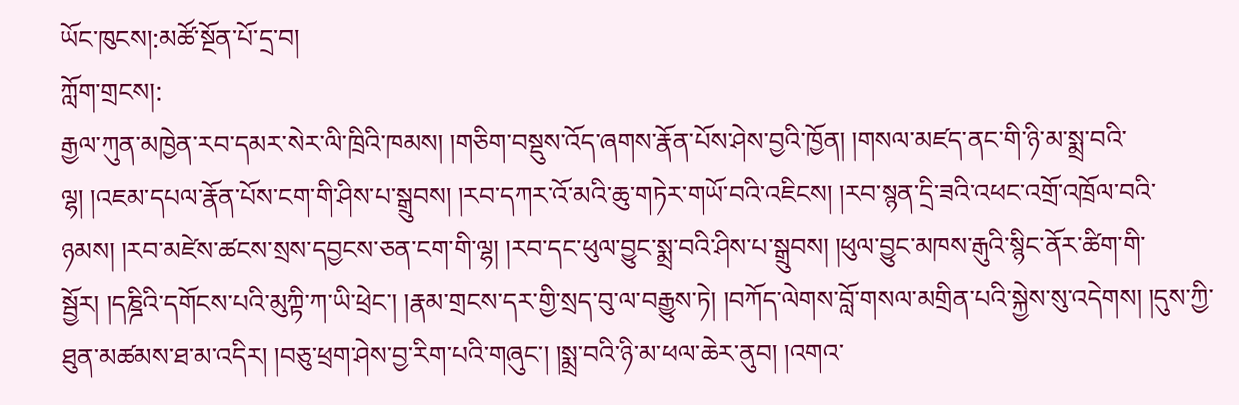ཡོང་ཁུངས།:མཚོ་སྔོན་པོ་དྲ་བ།
ཀློག་གྲངས།:
རྒྱལ་ཀུན་མཁྱེན་རབ་དམར་སེར་ལི་ཁྲིའི་ཁམས། །གཅིག་བསྡུས་འོད་ཞགས་རྣོན་པོས་ཤེས་བྱའི་ཁྱོན། །གསལ་མཛད་ནང་གི་ཉི་མ་སྨྲ་བའི་ལྷ། །འཇམ་དཔལ་རྣོན་པོས་ངག་གི་ཤིས་པ་སྒྲུབས། །རབ་དཀར་འོ་མའི་ཆུ་གཏེར་གཡོ་བའི་འཇིངས། །རབ་སྙན་དྲི་ཟའི་འཕང་འགྲོ་འཁྲོལ་བའི་ཉམས། །རབ་མཛེས་ཚངས་སྲས་དབྱངས་ཅན་ངག་གི་ལྷ། །རབ་དང་ཕུལ་བྱུང་སྨྲ་བའི་ཤིས་པ་སྒྲུབས། །ཕུལ་བྱུང་མཁས་རྒུའི་སྙིང་ནོར་ཚིག་གི་སྦྱོར། །དཎྜིའི་དགོངས་པའི་མུཀྟི་ཀ་ཡི་ཕྲེང་། །རྣམ་གྲངས་དར་གྱི་སྲད་བུ་ལ་བརྒྱུས་ཏེ། །བཀོད་ལེགས་བློ་གསལ་མགྲིན་པའི་སྐྱེས་སུ་འདེགས། །དུས་ཀྱི་ཐུན་མཚམས་ཐ་མ་འདིར། །བཅུ་ཕྲག་ཤེས་བྱ་རིག་པའི་གཞུང་། །སྨྲ་བའི་ཉི་མ་ཕལ་ཆེར་ནུབ། །འགའ་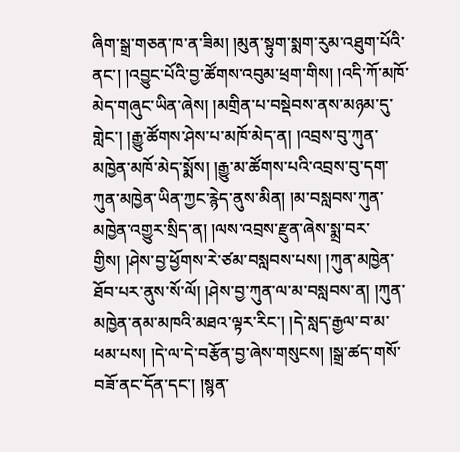ཞིག་སྒྲ་གཅན་ཁ་ན་ཟིམ། །མུན་སྟུག་སྨག་རུམ་འཐུག་པོའི་ནང་། །འབྱུང་པོའི་བྱ་ཚོགས་འབུམ་ཕྲག་གིས། །འདི་ཀོ་མཁོ་མེད་གཞུང་ཡིན་ཞེས། །མགྲིན་པ་བསྡེབས་ནས་མཉམ་དུ་གླེང་། །རྒྱུ་ཚོགས་ཤེས་པ་མཁོ་མེད་ན། །འབྲས་བུ་ཀུན་མཁྱེན་མཁོ་མེད་སྨོས། །རྒྱུ་མ་ཚོགས་པའི་འབྲས་བུ་དག་ ཀུན་མཁྱེན་ཡིན་ཀྱང་རྙེད་ནུས་མིན། །མ་བསླབས་ཀུན་མཁྱེན་འགྱུར་སྲིད་ན། །ལས་འབྲས་རྫུན་ཞེས་སྨྲ་བར་གྱིས། །ཤེས་བྱ་ཕྱོགས་རེ་ཙམ་བསླབས་པས། །ཀུན་མཁྱེན་ཐོབ་པར་ནུས་སོ་ལོ། །ཤེས་བྱ་ཀུན་ལ་མ་བསླབས་ན། །ཀུན་མཁྱེན་ནམ་མཁའི་མཐའ་ལྟར་རིང་། །དེ་སླད་རྒྱལ་བ་མ་ཕམ་པས། །དེ་ལ་དེ་བརྩོན་བྱ་ཞེས་གསུངས། །སྒྲ་ཚད་གསོ་བཟོ་ནང་དོན་དང་། །སྙན་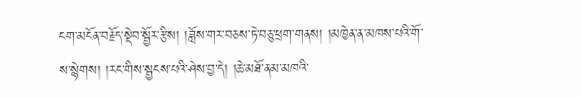ངག་མངོན་བརྗོད་སྡེབ་སྦྱོར་རྩིས། །ཟློས་གར་བཅས་ཏེ་བཅུ་ཕྲག་གནས། །མཁྱེན་ན་མཁས་པའི་གོ་ས་སྙེགས། །རང་གིས་སྦྱངས་པའི་ཤེས་བྱ་དེ། །ཆེ་མཐོ་ནམ་མཁའི་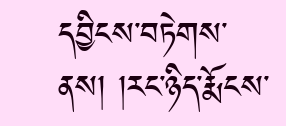དབྱིངས་བཏེགས་ནས། །རང་ཉིད་རྨོངས་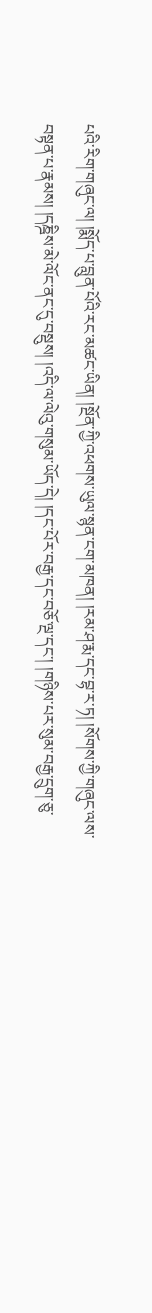པའི་རིག་གཞུང་ལ། །སྨོད་པ་བླུན་པོའི་རང་མཚང་ཡིན། །སྔོན་ཀྱི་འཕགས་ཡུལ་སྙན་ངག་མཁན། །རམ་ཤ་རྨ་དང་བྷ་ར་ཏ། །སོགས་ཀྱི་གཞུང་ལས་བསྟན་པ་རྣམས། །དཎྜིས་མེ་ལོང་ནང་དུ་བསྡུས། །འདི་ལ་ལེའུ་གསུམ་ཡོད་དེ། །དང་པོར་བརྒྱ་དང་བཅོ་ལྔ་དང་། །གཉིས་པར་སུམ་བརྒྱ་དྲུག་ཅུ་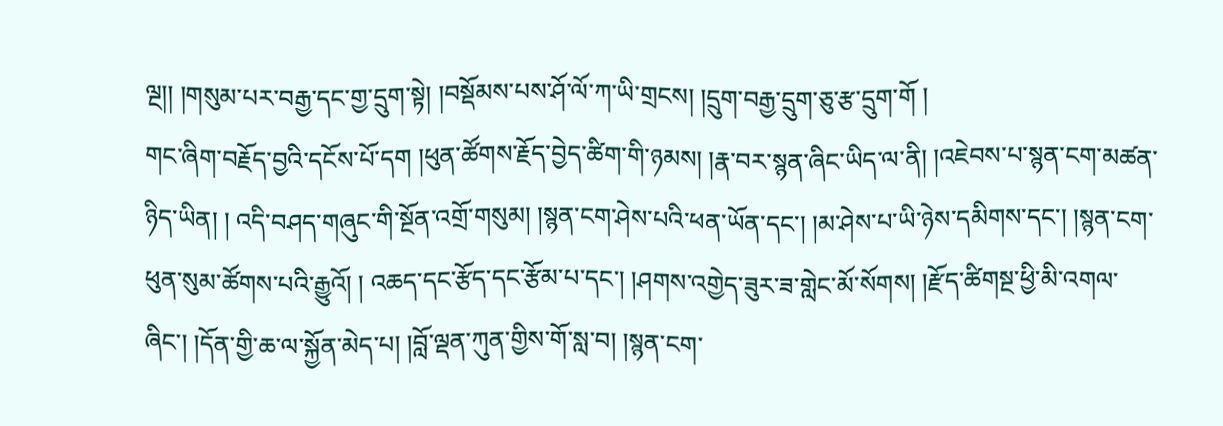ལྔ།། །གསུམ་པར་བརྒྱ་དང་གྱ་དྲུག་སྟེ། །བསྡོམས་པས་ཤོ་ལོ་ཀ་ཡི་གྲངས། །དྲུག་བརྒྱ་དྲུག་ཅུ་རྩ་དྲུག་གོ །
གང་ཞིག་བརྗོད་བྱའི་དངོས་པོ་དག །ཕུན་ཚོགས་རྗོད་བྱེད་ཚིག་གི་ཉམས། །རྣ་བར་སྙན་ཞིང་ཡིད་ལ་ནི། །འཇེབས་པ་སྙན་ངག་མཚན་ཉིད་ཡིན། ། འདི་བཤད་གཞུང་གི་སྔོན་འགྲོ་གསུམ། །སྙན་ངག་ཤེས་པའི་ཕན་ཡོན་དང་། །མ་ཤེས་པ་ཡི་ཉེས་དམིགས་དང་། །སྙན་ངག་ཕུན་སུམ་ཚོགས་པའི་རྒྱུའོ། ། འཆད་དང་རྩོད་དང་རྩོམ་པ་དང་། །ཤགས་འགྱེད་ཟུར་ཟ་གླེང་མོ་སོགས། །རྫོད་ཚིགསྔ་ཕྱི་མི་འགལ་ཞིང་། །དོན་གྱི་ཆ་ལ་སྐྱོན་མེད་པ། །བློ་ལྡན་ཀུན་གྱིས་གོ་སླ་བ། །སྙན་ངག་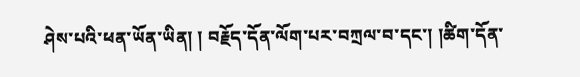ཤེས་པའི་ཕན་ཡོན་ཡིན། ། བརྗོད་དོན་ལོག་པར་བཀྲལ་བ་དང་། །ཚིག་དོན་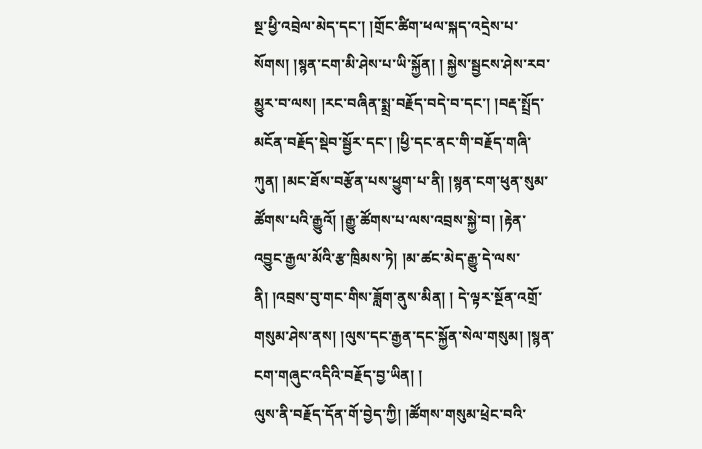སྔ་ཕྱི་འབྲེལ་མེད་དང་། །གྲོང་ཚིག་ཕལ་སྐད་འདྲེས་པ་སོགས། །སྙན་ངག་མི་ཤེས་པ་ཡི་སྐྱོན། ། སྐྱེས་སྦྱངས་ཤེས་རབ་མྱུར་བ་ལས། །རང་བཞིན་སྨྲ་བརྗོད་བདེ་བ་དང་། །བརྡ་སྤྲོད་མངོན་བརྗོད་སྡེབ་སྦྱོར་དང་། །ཕྱི་དང་ནང་གི་བརྗོད་གཞི་ཀུན། །མང་ཐོས་བརྩོན་པས་ཕྱུག་པ་ནི། །སྙན་ངག་ཕུན་སུམ་ཚོགས་པའི་རྒྱུའོ། །རྒྱུ་ཚོགས་པ་ལས་འབྲས་སྐྱེ་བ། །རྟེན་འབྱུང་རྒྱལ་མོའི་རྩ་ཁྲིམས་ཏེ། །མ་ཚང་མེད་རྒྱུ་དེ་ལས་ནི། །འབྲས་བུ་གང་གིས་ཟློག་ནུས་མིན། ། དེ་ལྟར་སྔོན་འགྲོ་གསུམ་ཤེས་ནས། །ལུས་དང་རྒྱན་དང་སྐྱོན་སེལ་གསུམ། །སྙན་ངག་གཞུང་འདིའི་བརྗོད་བྱ་ཡིན། །
ལུས་ནི་བརྗོད་དོན་གོ་བྱེད་ཀྱི། །ཚོགས་གསུམ་ཕྲེང་བའི་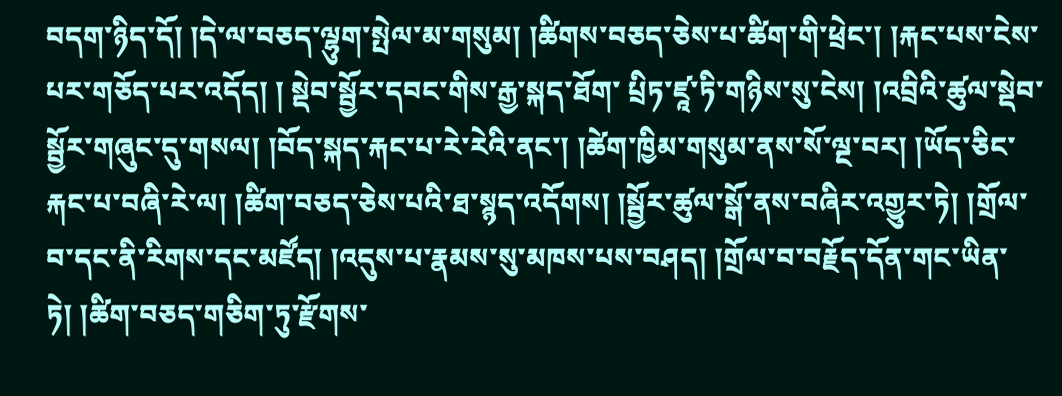བདག་ཉིད་དོ། །དེ་ལ་བཅད་ལྷུག་སྤེལ་མ་གསུམ། །ཚིགས་བཅད་ཅེས་པ་ཚིག་གི་ཕྲེང་། །རྐང་པས་ངེས་པར་གཅོད་པར་འདོད། ། སྡེབ་སྦྱོར་དབང་གིས་རྒྱ་སྐད་ཐོག་ པྲིཏ་ཛཱ་ཏི་གཉིས་སུ་ངེས། །འབྲིའི་ཚུལ་སྡེབ་སྦྱོར་གཞུང་དུ་གསལ། །བོད་སྐད་རྐང་པ་རེ་རེའི་ནང་། །ཚེག་ཁྱིམ་གསུམ་ནས་སོ་ལྔ་བར། །ཡོད་ཅིང་རྐང་པ་བཞི་རེ་ལ། །ཚིག་བཅད་ཅེས་པའི་ཐ་སྙད་འདོགས། །སྦྱོར་ཚུལ་སྒོ་ནས་བཞིར་འགྱུར་ཏེ། །གྲོལ་བ་དང་ནི་རིགས་དང་མཛོད། །འདུས་པ་རྣམས་སུ་མཁས་པས་བཤད། །གྲོལ་བ་བརྗོད་དོན་གང་ཡིན་ཏེ། །ཚིག་བཅད་གཅིག་ཏུ་རྫོགས་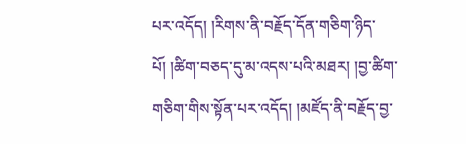པར་འདོད། །རིགས་ནི་བརྗོད་དོན་གཅིག་ཉིད་པོ། །ཚིག་བཅད་དུ་མ་འདས་པའི་མཐར། །བྱ་ཚིག་གཅིག་གིས་སྟོན་པར་འདོད། །མཛོད་ནི་བརྗོད་བྱ་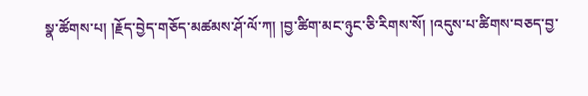སྣ་ཚོགས་པ། །རྗོད་བྱེད་གཅོད་མཚམས་ཤོ་ལོ་ཀ། །བྱ་ཚིག་མང་ཉུང་ཅི་རིགས་སོ། །འདུས་པ་ཚིགས་བཅད་བྱ་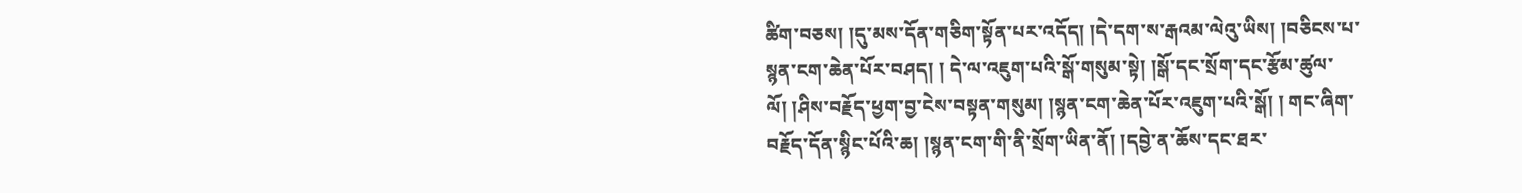ཚིག་བཅས། །དུ་མས་དོན་གཅིག་སྟོན་པར་འདོད། །དེ་དག་ས་རྒའམ་ལེའུ་ཡིས། །བཅིངས་པ་སྙན་ངག་ཆེན་པོར་བཤད། ། དེ་ལ་འཇུག་པའི་སྒོ་གསུམ་སྟེ། །སྒོ་དང་སྲོག་དང་རྩོམ་ཚུལ་ལོ། །ཤིས་བརྗོད་ཕྱག་བྱ་ངེས་བསྟན་གསུམ། །སྙན་ངག་ཆེན་པོར་འཇུག་པའི་སྒོ། ། གང་ཞིག་བརྗོད་དོན་སྙིང་པོའི་ཆ། །སྙན་ངག་གི་ནི་སྲོག་ཡིན་ནོ། །དབྱེ་ན་ཆོས་དང་ཐར་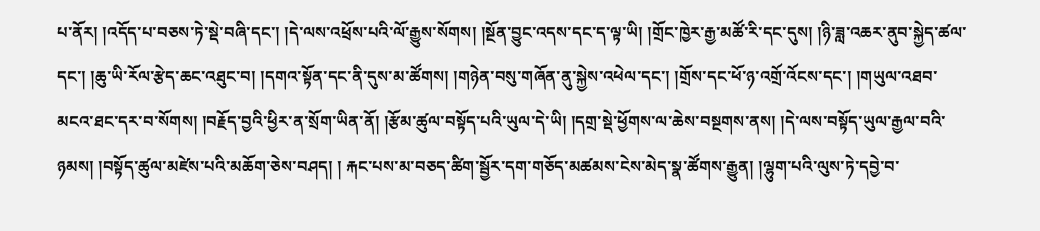པ་ནོར། །འདོད་པ་བཅས་ཏེ་སྡེ་བཞི་དང་། །དེ་ལས་འཕྲོས་པའི་ལོ་རྒྱུས་སོགས། །སྔོན་བྱུང་འདས་དང་ད་ལྟ་ཡི། །གྲོང་ཁྱེར་རྒྱ་མཚོ་རི་དང་དུས། །ཉི་ཟླ་འཆར་ནུབ་སྐྱེད་ཚལ་དང་། །ཆུ་ཡི་རོལ་རྩེད་ཆང་འཐུང་བ། །དགའ་སྟོན་དང་ནི་དུས་མ་ཚོགས། །གཉེན་བསུ་གཞོན་ནུ་སྐྱེས་འཕེལ་དང་། །གྲོས་དང་ཕོ་ཉ་འགྲོ་འོངས་དང་། །གཡུལ་འཐབ་མངའ་ཐང་དར་བ་སོགས། །བརྗོད་བྱའི་ཕྱིར་ན་སྲོག་ཡིན་ནོ། །རྩོམ་ཚུལ་བསྟོད་པའི་ཡུལ་དེ་ཡི། །དགྲ་སྡེ་ཕྱོགས་ལ་ཆེས་བསྔགས་ནས། །དེ་ལས་བསྟོད་ཡུལ་རྒྱལ་བའི་ཉམས། །བསྟོད་ཚུལ་མཛེས་པའི་མཆོག་ཅེས་བཤད། ། རྐང་པས་མ་བཅད་ཚིག་སྦྱོར་དག་གཅོད་མཚམས་ངེས་མེད་སྣ་ཚོགས་རྒྱུན། །ལྷུག་པའི་ལུས་ཏེ་དབྱེ་བ་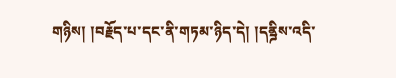གཉིས། །བརྗོད་པ་དང་ནི་གཏམ་ཉིད་དེ། །དནྜིས་འདི་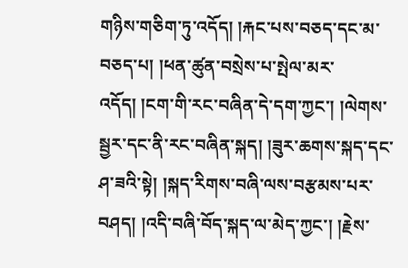གཉིས་གཅིག་ཏུ་འདོད། །རྐང་པས་བཅད་དང་མ་བཅད་པ། །ཕན་ཚུན་བསྲེས་པ་སྤེལ་མར་འདོད། །ངག་གི་རང་བཞིན་དེ་དག་ཀྱང་། །ལེགས་སྦྱར་དང་ནི་རང་བཞིན་སྐད། །ཟུར་ཆགས་སྐད་དང་ཤ་ཟའི་སྟེ། །སྐད་རིགས་བཞི་ལས་བརྩམས་པར་བཤད། །འདི་བཞི་བོད་སྐད་ལ་མེད་ཀྱང་། །རྗེས་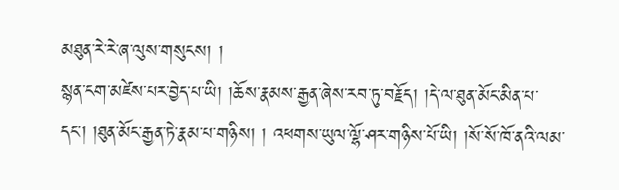མཐུན་རེ་རེ་ཞ་ལུས་གསུངས། །
སྙན་ངག་མཛེས་པར་བྱེད་པ་ཡི། །ཆོས་རྣམས་རྒྱན་ཞེས་རབ་ཏུ་བརྗོད། །དེ་ལ་ཐུན་མོང་མིན་པ་དང་། །ཐུན་མོང་རྒྱན་ཏེ་རྣམ་པ་གཉིས། ། འཕགས་ཡུལ་ལྷོ་ཤར་གཉིས་པོ་ཡི། །སོ་སོ་ཁོ་ནའི་ལམ་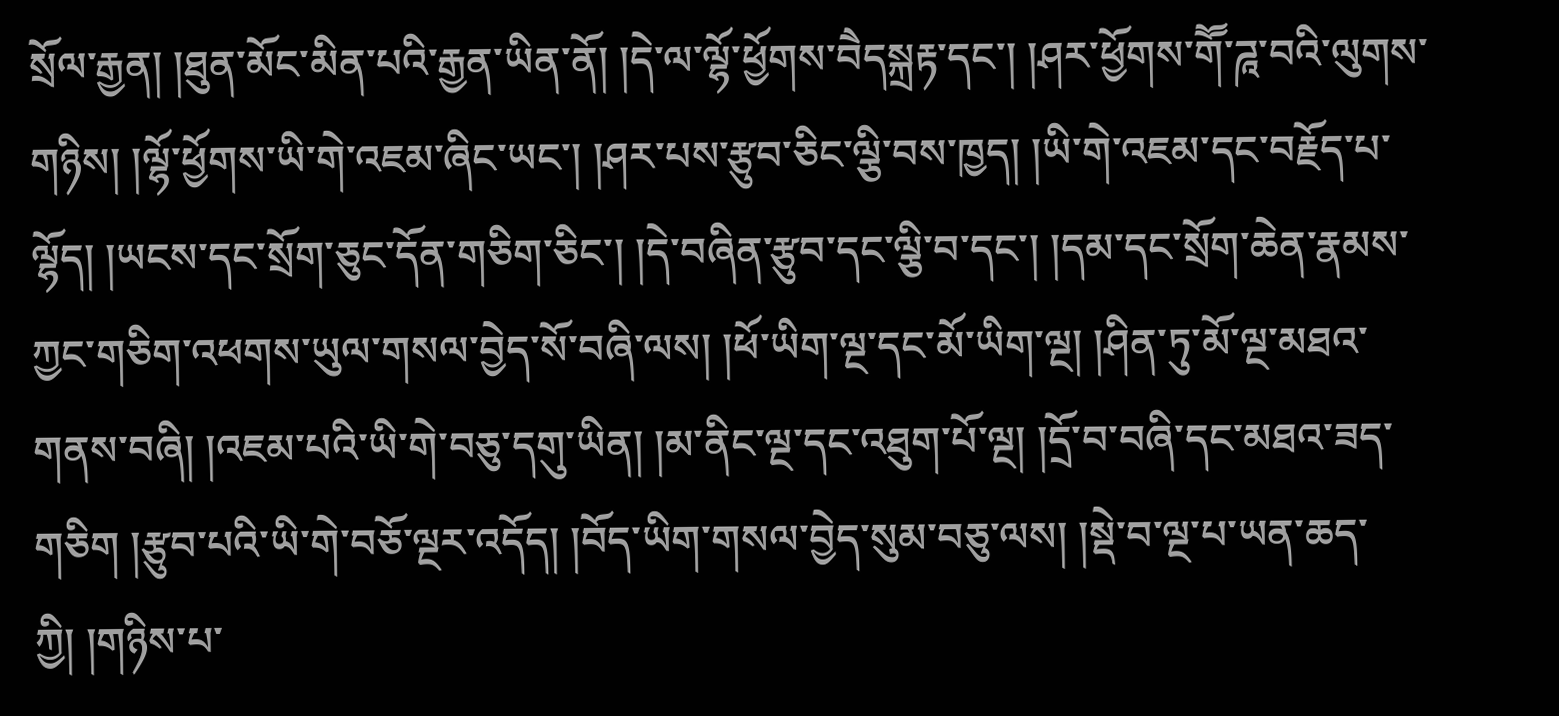སྲོལ་རྒྱན། །ཐུན་མོང་མིན་པའི་རྒྱན་ཡིན་ནོ། །དེ་ལ་ལྷོ་ཕྱོགས་བཻདསྐྲརྟ་དང་། །ཤར་ཕྱོགས་གཽ་ཌཱ་བའི་ལུགས་གཉིས། །ལྷོ་ཕྱོགས་ཡི་གེ་འཇམ་ཞིང་ཡང་། །ཤར་པས་རྩུབ་ཅིང་ལྕི་བས་ཁྱད། །ཡི་གེ་འཇམ་དང་བརྗོད་པ་ལྷོད། །ཡངས་དང་སྲོག་ཅུང་དོན་གཅིག་ཅིང་། །དེ་བཞིན་རྩུབ་དང་ལྕི་བ་དང་། །དམ་དང་སྲོག་ཆེན་རྣམས་ཀྱང་གཅིག་འཕགས་ཡུལ་གསལ་བྱེད་སོ་བཞི་ལས། །ཕོ་ཡིག་ལྔ་དང་མོ་ཡིག་ལྔ། །ཤིན་ཏུ་མོ་ལྔ་མཐའ་གནས་བཞི། །འཇམ་པའི་ཡི་གེ་བཅུ་དགུ་ཡིན། །མ་ནིང་ལྔ་དང་འཐུག་པོ་ལྔ། །དྲོ་བ་བཞི་དང་མཐའ་ཟད་གཅིག །རྩུབ་པའི་ཡི་གེ་བཅོ་ལྔར་འདོད། །བོད་ཡིག་གསལ་བྱེད་སུམ་བཅུ་ལས། །སྡེ་བ་ལྔ་པ་ཡན་ཆད་ཀྱི། །གཉིས་པ་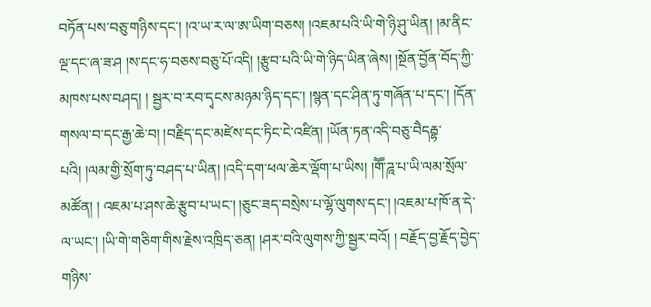བཏོན་པས་བཅུ་གཉིས་དང་། །འ་ཡ་ར་ལ་ཨ་ཡིག་བཅས། །འཇམ་པའི་ཡི་གེ་ཉི་ཤུ་ཡིན། །མ་ནིང་ལྔ་དང་ཞ་ཟ་ཤ །ས་དང་ཧ་བཅས་བཅུ་པོ་འདི། །རྩུབ་པའི་ཡི་གེ་ཉིད་ཡིན་ཞེས། །སྔོན་བྱོན་བོད་ཀྱི་མཁས་པས་བཤད། ། སྦྱར་བ་རབ་དྭངས་མཉམ་ཉིད་དང་། །སྙན་དང་ཤིན་ཏུ་གཞོན་པ་དང་། །དོན་གསལ་བ་དང་རྒྱ་ཆེ་བ། །བརྗིད་དང་མཛེས་དང་ཏིང་ངེ་འཛིན། །ཡོན་ཏན་འདི་བཅུ་བཻདརྦྷ་པའི། །ལམ་གྱི་སྲོག་ཏུ་བཤད་པ་ཡིན། །འདི་དག་ཕལ་ཆེར་ལྡོག་པ་ཡིས། །གཽ་ཌཱ་པ་ཡི་ལམ་སྲོལ་མཚོན། ། འཇམ་པ་ཤས་ཆེ་རྩུབ་པ་ཡང་། །ཅུང་ཟད་བསྲེས་པ་ལྷོ་ལུགས་དང་། །འཇམ་པ་ཁོ་ན་དེ་ལ་ཡང་། །ཡི་གེ་གཅིག་གིས་རྗེས་འཁྲིད་ཅན། །ཤར་བའི་ལུགས་ཀྱི་སྦྱར་བའོ། ། བརྗོད་བྱ་རྗོད་བྱེད་གཉིས་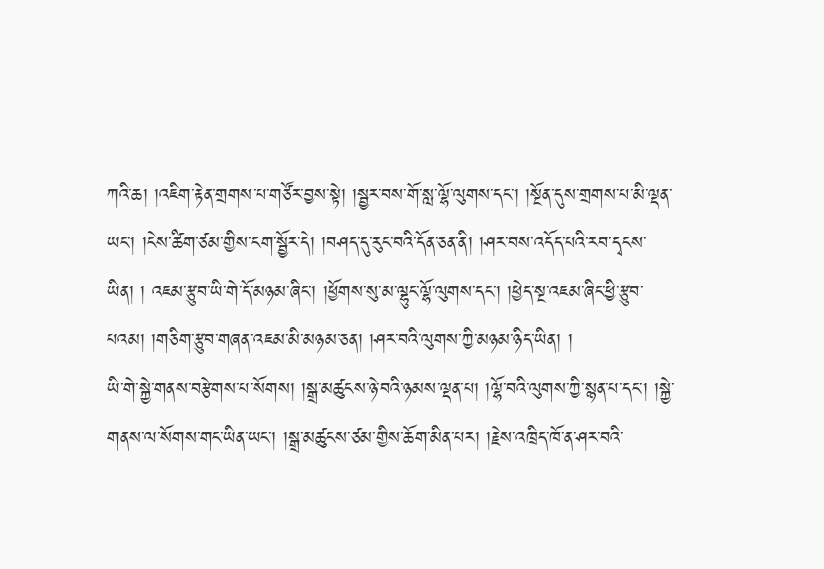ཀའི་ཆ། །འཇིག་རྟེན་གྲགས་པ་གཙོར་བྱས་སྟེ། །སྦྱར་བས་གོ་སླ་ལྷོ་ལུགས་དང་། །སྔོན་དུས་གྲགས་པ་མི་ལྡན་ཡང་། །ངེས་ཚིག་ཙམ་གྱིས་ངག་སྦྱོར་དེ། །བཤད་དུ་རུང་བའི་དོན་ཅན་ནི། །ཤར་བས་འདོད་པའི་རབ་དྭངས་ཡིན། ། འཇམ་རྩུབ་ཡི་གེ་དོ་མཉམ་ཞིང་། །ཕྱོགས་སུ་མ་ལྷུང་ལྷོ་ལུགས་དང་། །ཕྱེད་སྔ་འཇམ་ཞིང་ཕྱི་རྩུབ་པའམ། །གཅིག་རྩུབ་གཞན་འཇམ་མི་མཉམ་ཅན། །ཤར་བའི་ལུགས་ཀྱི་མཉམ་ཉིད་ཡིན། །
ཡི་གེ་སྐྱེ་གནས་བརྩེགས་པ་སོགས། །སྒྲ་མཚུངས་ཉེ་བའི་ཉམས་ལྡན་པ། །ལྷོ་བའི་ལུགས་ཀྱི་སྙན་པ་དང་། །སྐྱེ་གནས་ལ་སོགས་གང་ཡིན་ཡང་། །སྒྲ་མཚུངས་ཙམ་གྱིས་ཆོག་མིན་པར། །རྗེས་འཁྲིད་ཁོ་ན་ཤར་བའི་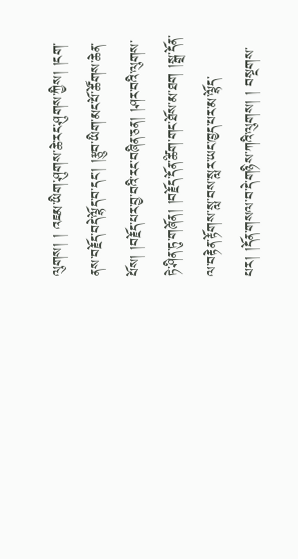ལུགས། ། འཇམ་ཡིག་ཤུགས་ཆེ་རང་ཤུགས་ཀྱིས། །ངག་ནས་བརྗོད་བདེ་ལྷོད་བ་དང་། །རྩུབ་ཡིག་མང་པོ་ཚོགས་ཆེན་པོས། །བརྗོད་པར་བྱ་བའི་རང་བཞིན་ཅན། །ཤར་བའི་ལུགས་ཏེ་ཤིན་ཏུ་གཞོན། །བརྗོད་དོན་ཚིག་གང་ཐོས་མ་ཐག །སྒྲ་དོན་ལ་བརྟེན་རྟོགས་སླ་བས་སླར་ཡང་ཁྱད་པར་མ་ལྷོད་པར། །དོན་གསལ་བ་དེ་གཉིས་ཀའི་ལུགས། ། བསྔགས་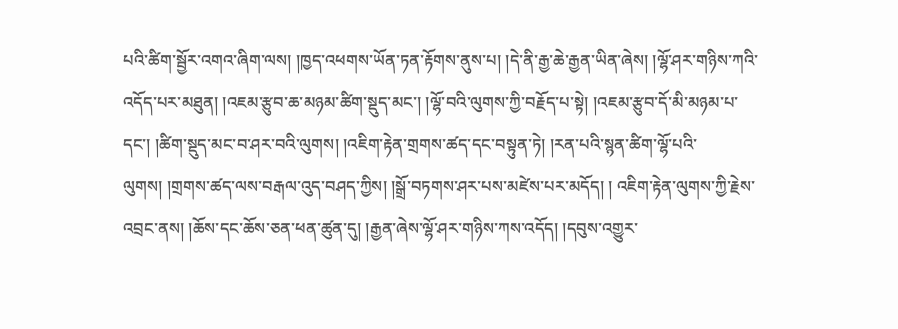པའི་ཚིག་སྦྱོར་འགའ་ཞིག་ལས། །ཁྱད་འཕགས་ཡོན་ཏན་རྟོགས་ནུས་པ། །དེ་ནི་རྒྱ་ཆེ་རྒྱན་ཡིན་ཞེས། །ལྷོ་ཤར་གཉིས་ཀའི་འདོད་པར་མཐུན། །འཇམ་རྩུབ་ཆ་མཉམ་ཚིག་སྡུད་མང་། །ལྷོ་བའི་ལུགས་ཀྱི་བརྗོད་པ་སྟེ། །འཇམ་རྩུབ་དོ་མི་མཉམ་པ་དང་། །ཚིག་སྡུད་མང་བ་ཤར་བའི་ལུགས། །འཇིག་རྟེན་གྲགས་ཚད་དང་བསྟུན་ཏེ། །རན་པའི་སྙན་ཚིག་ལྷོ་པའི་ལུགས། །གྲགས་ཚད་ལས་བརྒལ་འུད་བཤད་ཀྱིས། །སྒྲོ་བཏགས་ཤར་པས་མཛེས་པར་མདོད། ། འཇིག་རྟེན་ལུགས་ཀྱི་རྗེས་འབྲང་ནས། །ཆོས་དང་ཆོས་ཅན་ཕན་ཚུན་དུ། །རྒྱན་ཞེས་ལྷོ་ཤར་གཉིས་ཀས་འདོད། །དབུས་འགྱུར་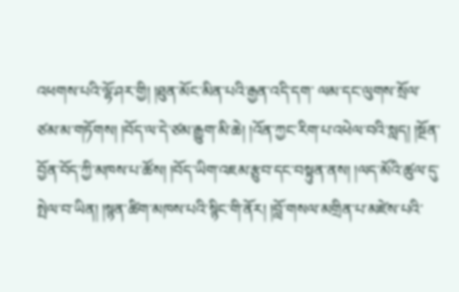འཕགས་པའི་ལྷོ་ཤར་གྱི། །ཐུན་མོང་མིན་པའི་རྒྱན་འདི་དག་ ལམ་དང་ལུགས་སྲོལ་ཙམ་མ་གཏོགས། །བོད་ལ་དེ་ཙམ་རྒྱུག་མི་ཆེ། །འོན་ཀྱང་རིག་པ་འཕེལ་བའི་སླད། །སྔོན་བྱོན་བོད་ཀྱི་མཁས་པ་ཚོས། །བོད་ཡིག་འཇམ་རྩུབ་དང་བསྟུན་ནས། །ལད་མོའི་ཚུལ་དུ་སྤེལ་བ་ཡིན། །སྙན་ཚིག་མཁས་པའི་སྙིང་གི་ནོར། །བློ་གསལ་མགྲིན་པ་མཛེས་པའི་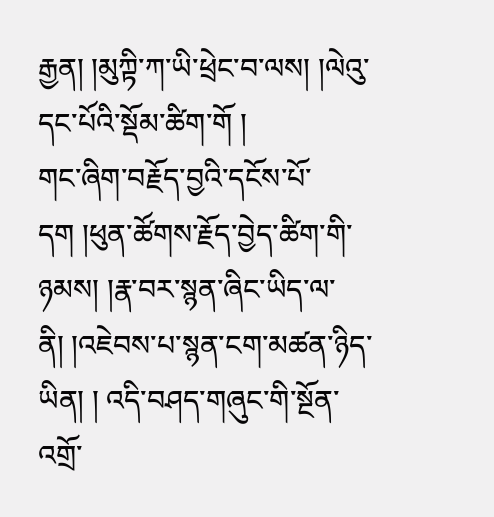རྒྱན། །མུཀྟི་ཀ་ཡི་ཕྲེང་བ་ལས། །ལེའུ་དང་པོའི་སྡོམ་ཚིག་གོ །
གང་ཞིག་བརྗོད་བྱའི་དངོས་པོ་དག །ཕུན་ཚོགས་རྗོད་བྱེད་ཚིག་གི་ཉམས། །རྣ་བར་སྙན་ཞིང་ཡིད་ལ་ནི། །འཇེབས་པ་སྙན་ངག་མཚན་ཉིད་ཡིན། ། འདི་བཤད་གཞུང་གི་སྔོན་འགྲོ་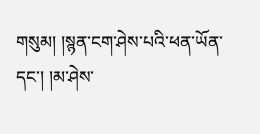གསུམ། །སྙན་ངག་ཤེས་པའི་ཕན་ཡོན་དང་། །མ་ཤེས་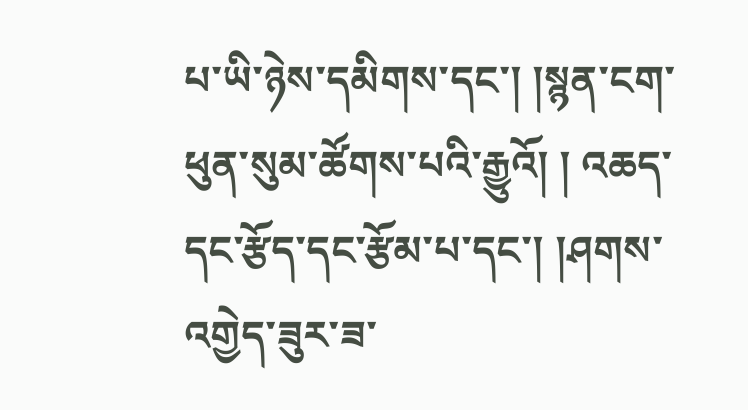པ་ཡི་ཉེས་དམིགས་དང་། །སྙན་ངག་ཕུན་སུམ་ཚོགས་པའི་རྒྱུའོ། ། འཆད་དང་རྩོད་དང་རྩོམ་པ་དང་། །ཤགས་འགྱེད་ཟུར་ཟ་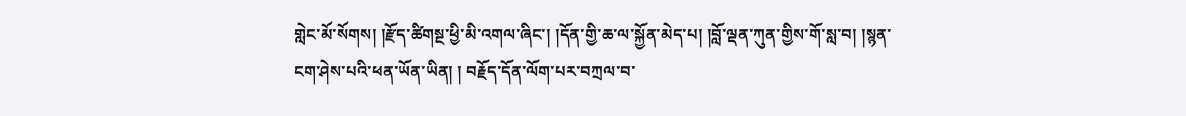གླེང་མོ་སོགས། །རྫོད་ཚིགསྔ་ཕྱི་མི་འགལ་ཞིང་། །དོན་གྱི་ཆ་ལ་སྐྱོན་མེད་པ། །བློ་ལྡན་ཀུན་གྱིས་གོ་སླ་བ། །སྙན་ངག་ཤེས་པའི་ཕན་ཡོན་ཡིན། ། བརྗོད་དོན་ལོག་པར་བཀྲལ་བ་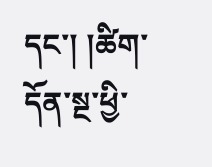དང་། །ཚིག་དོན་སྔ་ཕྱི་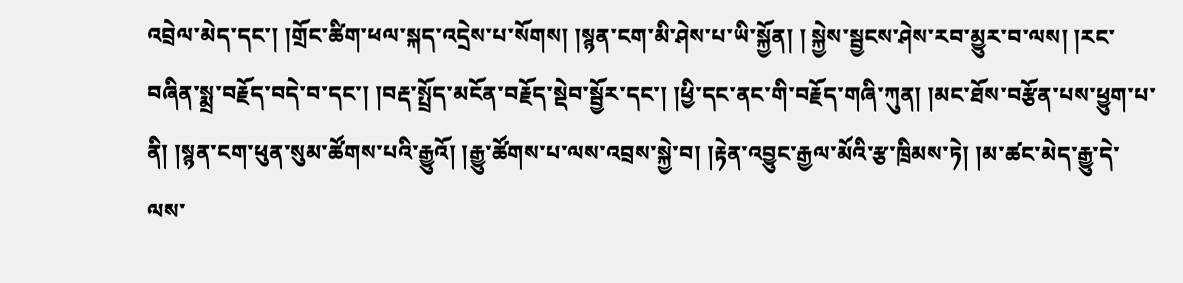འབྲེལ་མེད་དང་། །གྲོང་ཚིག་ཕལ་སྐད་འདྲེས་པ་སོགས། །སྙན་ངག་མི་ཤེས་པ་ཡི་སྐྱོན། ། སྐྱེས་སྦྱངས་ཤེས་རབ་མྱུར་བ་ལས། །རང་བཞིན་སྨྲ་བརྗོད་བདེ་བ་དང་། །བརྡ་སྤྲོད་མངོན་བརྗོད་སྡེབ་སྦྱོར་དང་། །ཕྱི་དང་ནང་གི་བརྗོད་གཞི་ཀུན། །མང་ཐོས་བརྩོན་པས་ཕྱུག་པ་ནི། །སྙན་ངག་ཕུན་སུམ་ཚོགས་པའི་རྒྱུའོ། །རྒྱུ་ཚོགས་པ་ལས་འབྲས་སྐྱེ་བ། །རྟེན་འབྱུང་རྒྱལ་མོའི་རྩ་ཁྲིམས་ཏེ། །མ་ཚང་མེད་རྒྱུ་དེ་ལས་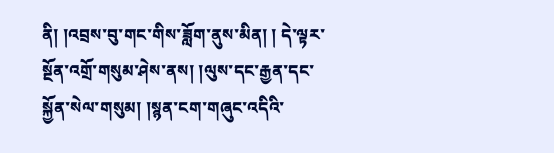ནི། །འབྲས་བུ་གང་གིས་ཟློག་ནུས་མིན། ། དེ་ལྟར་སྔོན་འགྲོ་གསུམ་ཤེས་ནས། །ལུས་དང་རྒྱན་དང་སྐྱོན་སེལ་གསུམ། །སྙན་ངག་གཞུང་འདིའི་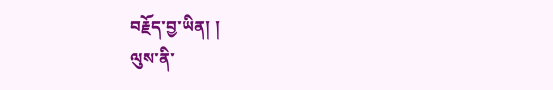བརྗོད་བྱ་ཡིན། །
ལུས་ནི་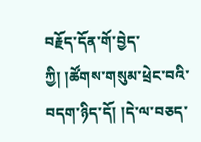བརྗོད་དོན་གོ་བྱེད་ཀྱི། །ཚོགས་གསུམ་ཕྲེང་བའི་བདག་ཉིད་དོ། །དེ་ལ་བཅད་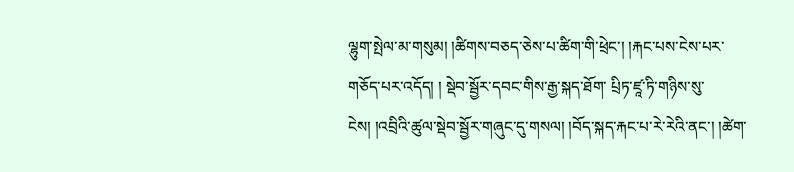ལྷུག་སྤེལ་མ་གསུམ། །ཚིགས་བཅད་ཅེས་པ་ཚིག་གི་ཕྲེང་། །རྐང་པས་ངེས་པར་གཅོད་པར་འདོད། ། སྡེབ་སྦྱོར་དབང་གིས་རྒྱ་སྐད་ཐོག་ པྲིཏ་ཛཱ་ཏི་གཉིས་སུ་ངེས། །འབྲིའི་ཚུལ་སྡེབ་སྦྱོར་གཞུང་དུ་གསལ། །བོད་སྐད་རྐང་པ་རེ་རེའི་ནང་། །ཚེག་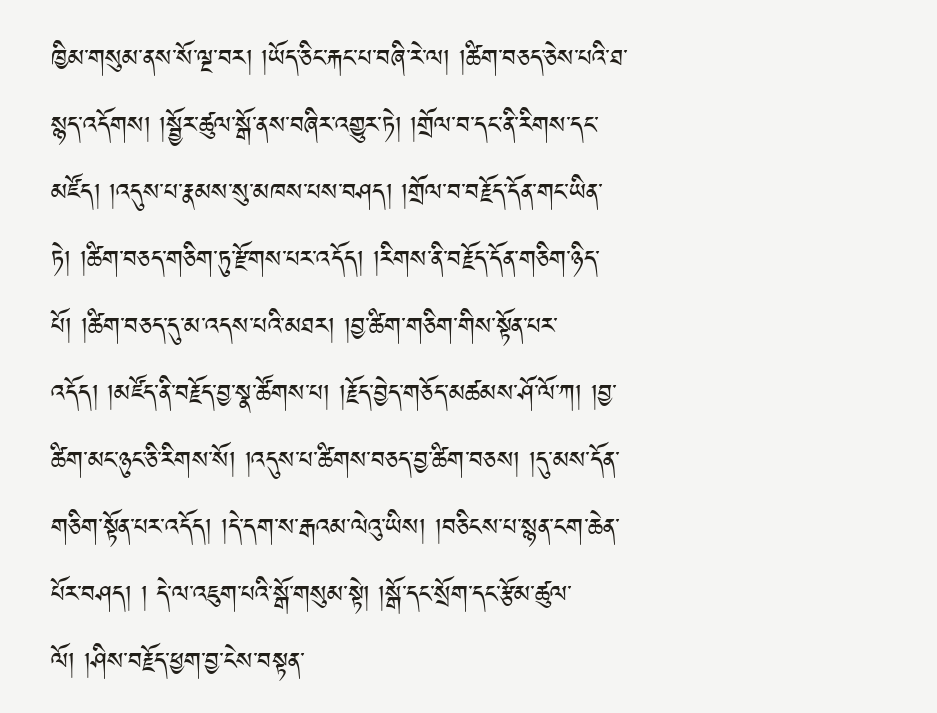ཁྱིམ་གསུམ་ནས་སོ་ལྔ་བར། །ཡོད་ཅིང་རྐང་པ་བཞི་རེ་ལ། །ཚིག་བཅད་ཅེས་པའི་ཐ་སྙད་འདོགས། །སྦྱོར་ཚུལ་སྒོ་ནས་བཞིར་འགྱུར་ཏེ། །གྲོལ་བ་དང་ནི་རིགས་དང་མཛོད། །འདུས་པ་རྣམས་སུ་མཁས་པས་བཤད། །གྲོལ་བ་བརྗོད་དོན་གང་ཡིན་ཏེ། །ཚིག་བཅད་གཅིག་ཏུ་རྫོགས་པར་འདོད། །རིགས་ནི་བརྗོད་དོན་གཅིག་ཉིད་པོ། །ཚིག་བཅད་དུ་མ་འདས་པའི་མཐར། །བྱ་ཚིག་གཅིག་གིས་སྟོན་པར་འདོད། །མཛོད་ནི་བརྗོད་བྱ་སྣ་ཚོགས་པ། །རྗོད་བྱེད་གཅོད་མཚམས་ཤོ་ལོ་ཀ། །བྱ་ཚིག་མང་ཉུང་ཅི་རིགས་སོ། །འདུས་པ་ཚིགས་བཅད་བྱ་ཚིག་བཅས། །དུ་མས་དོན་གཅིག་སྟོན་པར་འདོད། །དེ་དག་ས་རྒའམ་ལེའུ་ཡིས། །བཅིངས་པ་སྙན་ངག་ཆེན་པོར་བཤད། ། དེ་ལ་འཇུག་པའི་སྒོ་གསུམ་སྟེ། །སྒོ་དང་སྲོག་དང་རྩོམ་ཚུལ་ལོ། །ཤིས་བརྗོད་ཕྱག་བྱ་ངེས་བསྟན་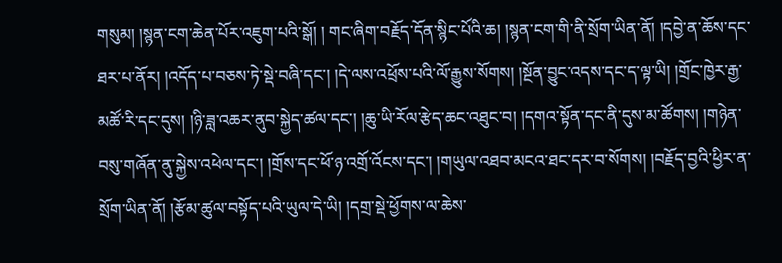གསུམ། །སྙན་ངག་ཆེན་པོར་འཇུག་པའི་སྒོ། ། གང་ཞིག་བརྗོད་དོན་སྙིང་པོའི་ཆ། །སྙན་ངག་གི་ནི་སྲོག་ཡིན་ནོ། །དབྱེ་ན་ཆོས་དང་ཐར་པ་ནོར། །འདོད་པ་བཅས་ཏེ་སྡེ་བཞི་དང་། །དེ་ལས་འཕྲོས་པའི་ལོ་རྒྱུས་སོགས། །སྔོན་བྱུང་འདས་དང་ད་ལྟ་ཡི། །གྲོང་ཁྱེར་རྒྱ་མཚོ་རི་དང་དུས། །ཉི་ཟླ་འཆར་ནུབ་སྐྱེད་ཚལ་དང་། །ཆུ་ཡི་རོལ་རྩེད་ཆང་འཐུང་བ། །དགའ་སྟོན་དང་ནི་དུས་མ་ཚོགས། །གཉེན་བསུ་གཞོན་ནུ་སྐྱེས་འཕེལ་དང་། །གྲོས་དང་ཕོ་ཉ་འགྲོ་འོངས་དང་། །གཡུལ་འཐབ་མངའ་ཐང་དར་བ་སོགས། །བརྗོད་བྱའི་ཕྱིར་ན་སྲོག་ཡིན་ནོ། །རྩོམ་ཚུལ་བསྟོད་པའི་ཡུལ་དེ་ཡི། །དགྲ་སྡེ་ཕྱོགས་ལ་ཆེས་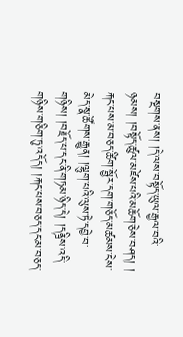བསྔགས་ནས། །དེ་ལས་བསྟོད་ཡུལ་རྒྱལ་བའི་ཉམས། །བསྟོད་ཚུལ་མཛེས་པའི་མཆོག་ཅེས་བཤད། ། རྐང་པས་མ་བཅད་ཚིག་སྦྱོར་དག་གཅོད་མཚམས་ངེས་མེད་སྣ་ཚོགས་རྒྱུན། །ལྷུག་པའི་ལུས་ཏེ་དབྱེ་བ་གཉིས། །བརྗོད་པ་དང་ནི་གཏམ་ཉིད་དེ། །དནྜིས་འདི་གཉིས་གཅིག་ཏུ་འདོད། །རྐང་པས་བཅད་དང་མ་བཅད་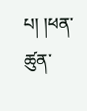པ། །ཕན་ཚུན་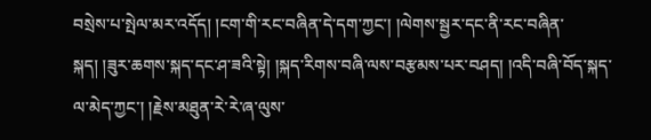བསྲེས་པ་སྤེལ་མར་འདོད། །ངག་གི་རང་བཞིན་དེ་དག་ཀྱང་། །ལེགས་སྦྱར་དང་ནི་རང་བཞིན་སྐད། །ཟུར་ཆགས་སྐད་དང་ཤ་ཟའི་སྟེ། །སྐད་རིགས་བཞི་ལས་བརྩམས་པར་བཤད། །འདི་བཞི་བོད་སྐད་ལ་མེད་ཀྱང་། །རྗེས་མཐུན་རེ་རེ་ཞ་ལུས་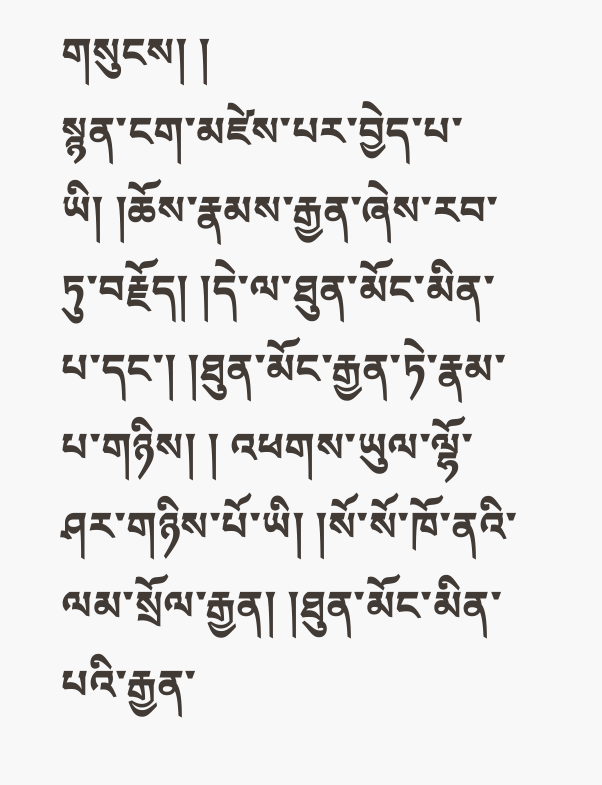གསུངས། །
སྙན་ངག་མཛེས་པར་བྱེད་པ་ཡི། །ཆོས་རྣམས་རྒྱན་ཞེས་རབ་ཏུ་བརྗོད། །དེ་ལ་ཐུན་མོང་མིན་པ་དང་། །ཐུན་མོང་རྒྱན་ཏེ་རྣམ་པ་གཉིས། ། འཕགས་ཡུལ་ལྷོ་ཤར་གཉིས་པོ་ཡི། །སོ་སོ་ཁོ་ནའི་ལམ་སྲོལ་རྒྱན། །ཐུན་མོང་མིན་པའི་རྒྱན་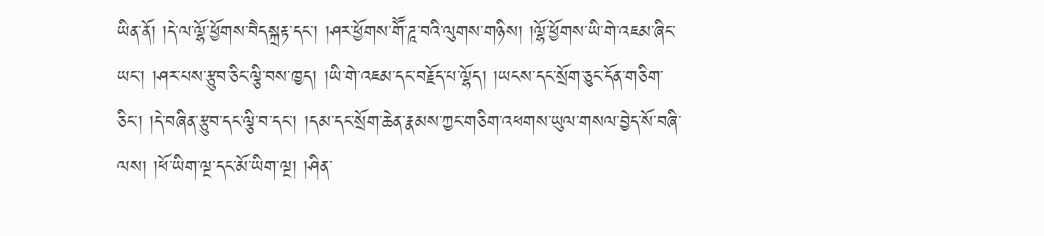ཡིན་ནོ། །དེ་ལ་ལྷོ་ཕྱོགས་བཻདསྐྲརྟ་དང་། །ཤར་ཕྱོགས་གཽ་ཌཱ་བའི་ལུགས་གཉིས། །ལྷོ་ཕྱོགས་ཡི་གེ་འཇམ་ཞིང་ཡང་། །ཤར་པས་རྩུབ་ཅིང་ལྕི་བས་ཁྱད། །ཡི་གེ་འཇམ་དང་བརྗོད་པ་ལྷོད། །ཡངས་དང་སྲོག་ཅུང་དོན་གཅིག་ཅིང་། །དེ་བཞིན་རྩུབ་དང་ལྕི་བ་དང་། །དམ་དང་སྲོག་ཆེན་རྣམས་ཀྱང་གཅིག་འཕགས་ཡུལ་གསལ་བྱེད་སོ་བཞི་ལས། །ཕོ་ཡིག་ལྔ་དང་མོ་ཡིག་ལྔ། །ཤིན་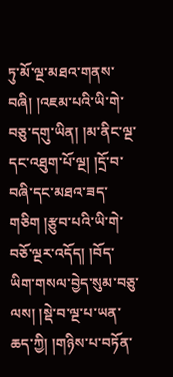ཏུ་མོ་ལྔ་མཐའ་གནས་བཞི། །འཇམ་པའི་ཡི་གེ་བཅུ་དགུ་ཡིན། །མ་ནིང་ལྔ་དང་འཐུག་པོ་ལྔ། །དྲོ་བ་བཞི་དང་མཐའ་ཟད་གཅིག །རྩུབ་པའི་ཡི་གེ་བཅོ་ལྔར་འདོད། །བོད་ཡིག་གསལ་བྱེད་སུམ་བཅུ་ལས། །སྡེ་བ་ལྔ་པ་ཡན་ཆད་ཀྱི། །གཉིས་པ་བཏོན་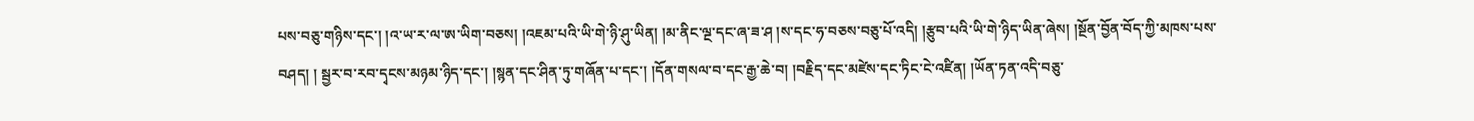པས་བཅུ་གཉིས་དང་། །འ་ཡ་ར་ལ་ཨ་ཡིག་བཅས། །འཇམ་པའི་ཡི་གེ་ཉི་ཤུ་ཡིན། །མ་ནིང་ལྔ་དང་ཞ་ཟ་ཤ །ས་དང་ཧ་བཅས་བཅུ་པོ་འདི། །རྩུབ་པའི་ཡི་གེ་ཉིད་ཡིན་ཞེས། །སྔོན་བྱོན་བོད་ཀྱི་མཁས་པས་བཤད། ། སྦྱར་བ་རབ་དྭངས་མཉམ་ཉིད་དང་། །སྙན་དང་ཤིན་ཏུ་གཞོན་པ་དང་། །དོན་གསལ་བ་དང་རྒྱ་ཆེ་བ། །བརྗིད་དང་མཛེས་དང་ཏིང་ངེ་འཛིན། །ཡོན་ཏན་འདི་བཅུ་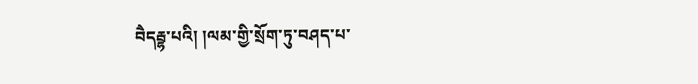བཻདརྦྷ་པའི། །ལམ་གྱི་སྲོག་ཏུ་བཤད་པ་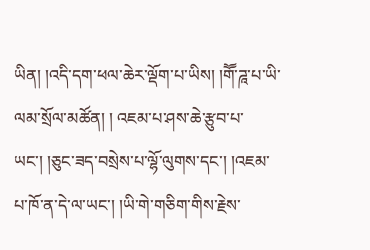ཡིན། །འདི་དག་ཕལ་ཆེར་ལྡོག་པ་ཡིས། །གཽ་ཌཱ་པ་ཡི་ལམ་སྲོལ་མཚོན། ། འཇམ་པ་ཤས་ཆེ་རྩུབ་པ་ཡང་། །ཅུང་ཟད་བསྲེས་པ་ལྷོ་ལུགས་དང་། །འཇམ་པ་ཁོ་ན་དེ་ལ་ཡང་། །ཡི་གེ་གཅིག་གིས་རྗེས་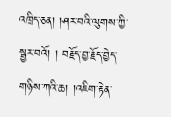འཁྲིད་ཅན། །ཤར་བའི་ལུགས་ཀྱི་སྦྱར་བའོ། ། བརྗོད་བྱ་རྗོད་བྱེད་གཉིས་ཀའི་ཆ། །འཇིག་རྟེན་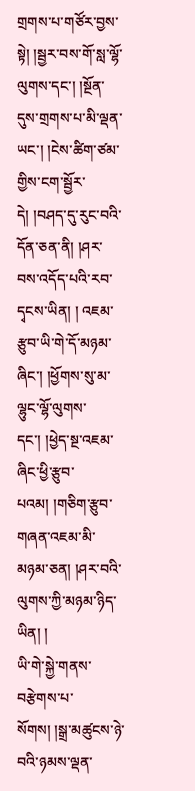གྲགས་པ་གཙོར་བྱས་སྟེ། །སྦྱར་བས་གོ་སླ་ལྷོ་ལུགས་དང་། །སྔོན་དུས་གྲགས་པ་མི་ལྡན་ཡང་། །ངེས་ཚིག་ཙམ་གྱིས་ངག་སྦྱོར་དེ། །བཤད་དུ་རུང་བའི་དོན་ཅན་ནི། །ཤར་བས་འདོད་པའི་རབ་དྭངས་ཡིན། ། འཇམ་རྩུབ་ཡི་གེ་དོ་མཉམ་ཞིང་། །ཕྱོགས་སུ་མ་ལྷུང་ལྷོ་ལུགས་དང་། །ཕྱེད་སྔ་འཇམ་ཞིང་ཕྱི་རྩུབ་པའམ། །གཅིག་རྩུབ་གཞན་འཇམ་མི་མཉམ་ཅན། །ཤར་བའི་ལུགས་ཀྱི་མཉམ་ཉིད་ཡིན། །
ཡི་གེ་སྐྱེ་གནས་བརྩེགས་པ་སོགས། །སྒྲ་མཚུངས་ཉེ་བའི་ཉམས་ལྡན་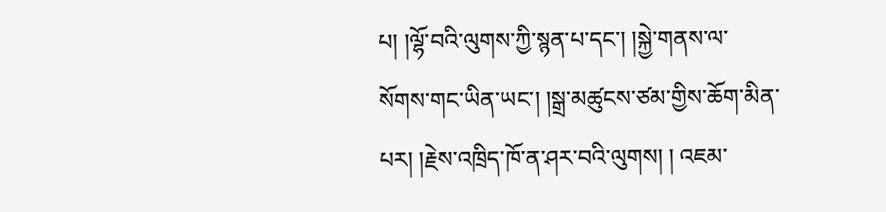པ། །ལྷོ་བའི་ལུགས་ཀྱི་སྙན་པ་དང་། །སྐྱེ་གནས་ལ་སོགས་གང་ཡིན་ཡང་། །སྒྲ་མཚུངས་ཙམ་གྱིས་ཆོག་མིན་པར། །རྗེས་འཁྲིད་ཁོ་ན་ཤར་བའི་ལུགས། ། འཇམ་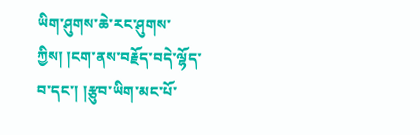ཡིག་ཤུགས་ཆེ་རང་ཤུགས་ཀྱིས། །ངག་ནས་བརྗོད་བདེ་ལྷོད་བ་དང་། །རྩུབ་ཡིག་མང་པོ་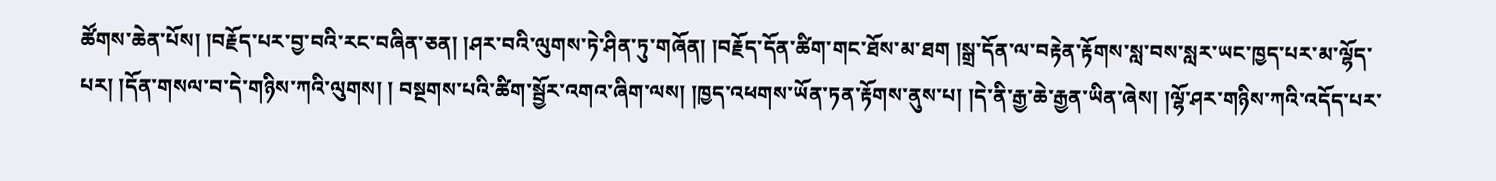ཚོགས་ཆེན་པོས། །བརྗོད་པར་བྱ་བའི་རང་བཞིན་ཅན། །ཤར་བའི་ལུགས་ཏེ་ཤིན་ཏུ་གཞོན། །བརྗོད་དོན་ཚིག་གང་ཐོས་མ་ཐག །སྒྲ་དོན་ལ་བརྟེན་རྟོགས་སླ་བས་སླར་ཡང་ཁྱད་པར་མ་ལྷོད་པར། །དོན་གསལ་བ་དེ་གཉིས་ཀའི་ལུགས། ། བསྔགས་པའི་ཚིག་སྦྱོར་འགའ་ཞིག་ལས། །ཁྱད་འཕགས་ཡོན་ཏན་རྟོགས་ནུས་པ། །དེ་ནི་རྒྱ་ཆེ་རྒྱན་ཡིན་ཞེས། །ལྷོ་ཤར་གཉིས་ཀའི་འདོད་པར་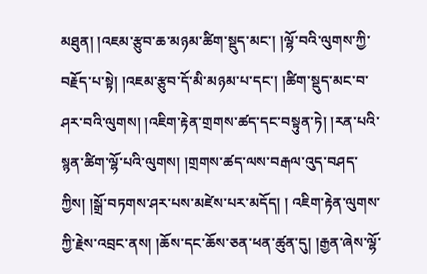མཐུན། །འཇམ་རྩུབ་ཆ་མཉམ་ཚིག་སྡུད་མང་། །ལྷོ་བའི་ལུགས་ཀྱི་བརྗོད་པ་སྟེ། །འཇམ་རྩུབ་དོ་མི་མཉམ་པ་དང་། །ཚིག་སྡུད་མང་བ་ཤར་བའི་ལུགས། །འཇིག་རྟེན་གྲགས་ཚད་དང་བསྟུན་ཏེ། །རན་པའི་སྙན་ཚིག་ལྷོ་པའི་ལུགས། །གྲགས་ཚད་ལས་བརྒལ་འུད་བཤད་ཀྱིས། །སྒྲོ་བཏགས་ཤར་པས་མཛེས་པར་མདོད། ། འཇིག་རྟེན་ལུགས་ཀྱི་རྗེས་འབྲང་ནས། །ཆོས་དང་ཆོས་ཅན་ཕན་ཚུན་དུ། །རྒྱན་ཞེས་ལྷོ་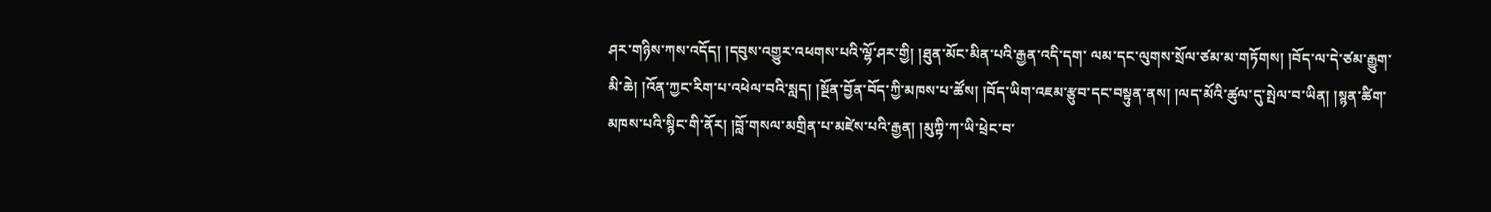ཤར་གཉིས་ཀས་འདོད། །དབུས་འགྱུར་འཕགས་པའི་ལྷོ་ཤར་གྱི། །ཐུན་མོང་མིན་པའི་རྒྱན་འདི་དག་ ལམ་དང་ལུགས་སྲོལ་ཙམ་མ་གཏོགས། །བོད་ལ་དེ་ཙམ་རྒྱུག་མི་ཆེ། །འོན་ཀྱང་རིག་པ་འཕེལ་བའི་སླད། །སྔོན་བྱོན་བོད་ཀྱི་མཁས་པ་ཚོས། །བོད་ཡིག་འཇམ་རྩུབ་དང་བསྟུན་ནས། །ལད་མོའི་ཚུལ་དུ་སྤེལ་བ་ཡིན། །སྙན་ཚིག་མཁས་པའི་སྙིང་གི་ནོར། །བློ་གསལ་མགྲིན་པ་མཛེས་པའི་རྒྱན། །མུཀྟི་ཀ་ཡི་ཕྲེང་བ་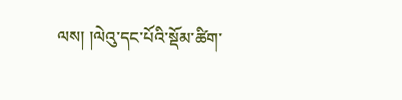ལས། །ལེའུ་དང་པོའི་སྡོམ་ཚིག་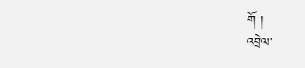གོ །
འབྲེལ་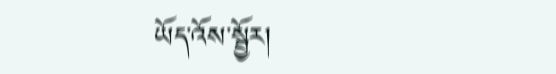ཡོད་འོས་སྦྱོར།